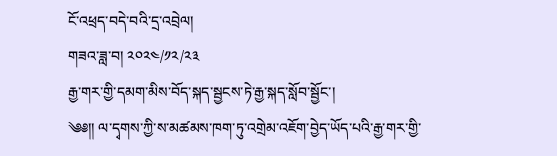ངོ་འཕྲད་བདེ་བའི་དྲ་འབྲེལ།
གཟའ་ཟླ་བ། ༢༠༢༤/༡༢/༢༣
རྒྱ་གར་གྱི་དམག་མིས་བོད་སྐད་སྦྱངས་ཏེ་རྒྱ་སྐད་སློབ་སྦྱོང་།
༄༅།། ལ་དྭགས་ཀྱི་ས་མཚམས་ཁག་ཏུ་འགྲེམ་འཇོག་བྱེད་ཡོད་པའི་རྒྱ་གར་གྱི་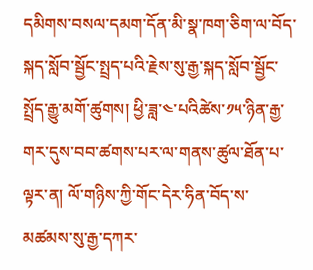དམིགས་བསལ་དམག་དོན་མི་སྣ་ཁག་ཅིག་ལ་བོད་སྐད་སློབ་སྦྱོང་སྤྲད་པའི་རྗེས་སུ་རྒྱ་སྐད་སློབ་སྦྱོང་སྤྲོད་རྒྱུ་མགོ་ཚུགས། ཕྱི་ཟླ་༤་པའིཚེས་༡༥་ཉིན་རྒྱ་གར་དུས་བབ་ཚགས་པར་ལ་གནས་ཚུལ་ཐོན་པ་ལྟར་ན། ལོ་གཉིས་ཀྱི་གོང་དེར་ཧིན་བོད་ས་མཚམས་སུ་རྒྱ་དཀར་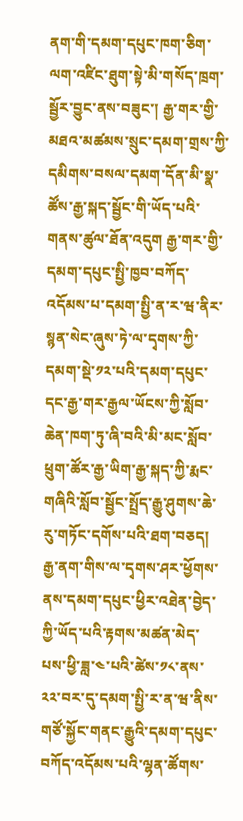ནག་གི་དམག་དཔུང་ཁག་ཅིག་ལག་འཛིང་ཐུག་སྟེ་མི་གསོད་ཁྲག་སྦྱོར་བྱུང་ནས་བཟུང་། རྒྱ་གར་གྱི་མཐའ་མཚམས་སྲུང་དམག་གྲས་ཀྱི་དམིགས་བསལ་དམག་དོན་མི་སྣ་ཚོས་རྒྱ་སྐད་སྦྱོང་གི་ཡོད་པའི་གནས་ཚུལ་ཐོན་འདུག རྒྱ་གར་གྱི་དམག་དཔུང་སྤྱི་ཁྱབ་བཀོད་འདོམས་པ་དམག་སྤྱི་ན་ར་ཝ་ནིར་སྙན་སེང་ཞུས་ཏེ་ལ་དྭགས་ཀྱི་དམག་སྡེ་༡༢་པའི་དམག་དཔུང་དང་རྒྱ་གར་རྒྱལ་ཡོངས་ཀྱི་སློབ་ཆེན་ཁག་ཏུ་ཞི་བའི་མི་མང་སློབ་ཕྲུག་ཚོར་རྒྱ་ཡིག་རྒྱ་སྐད་ཀྱི་རྨང་གཞིའི་སློབ་སྦྱོང་སྤྲོད་རྒྱུ་ཤུགས་ཆེ་རུ་གཏོང་དགོས་པའི་ཐག་བཅད། རྒྱ་ནག་གིས་ལ་དྭགས་ཤར་ཕྱོགས་ནས་དམག་དཔུང་ཕྱིར་འཐེན་བྱེད་ཀྱི་ཡོད་པའི་རྟགས་མཚན་མེད་པས་ཕྱི་ཟླ་༤་པའི་ཚེས་༡༨་ནས་༢༢་བར་དུ་དམག་སྤྱི་ར་ན་ཝ་ནིས་གཙོ་སྐྱོང་གནང་རྒྱུའི་དམག་དཔུང་བཀོད་འདོམས་པའི་ལྷན་ཚོགས་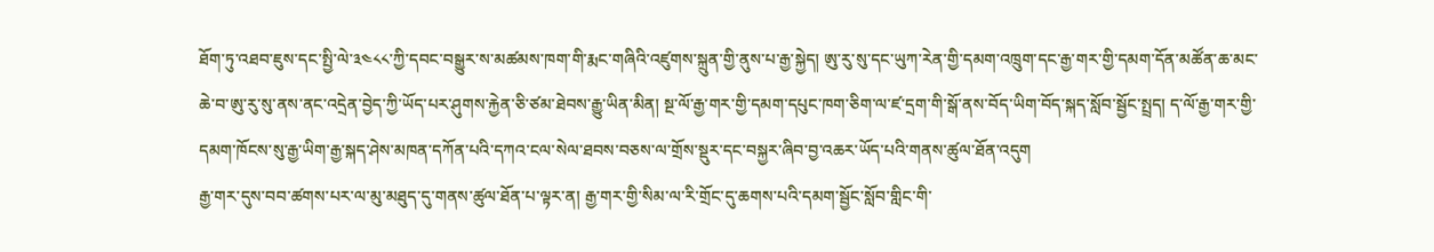ཐོག་ཏུ་འཐབ་ཇུས་དང་སྤྱི་ལེ་༣༤༨༨་ཀྱི་དབང་བསྒྱུར་ས་མཚམས་ཁག་གི་རྨང་གཞིའི་འཛུགས་སྐྲུན་གྱི་ནུས་པ་རྒྱ་སྐྱེད། ཨུ་རུ་སུ་དང་ཡུཀ་རེན་གྱི་དམག་འཁྲུག་དང་རྒྱ་གར་གྱི་དམག་དོན་མཚོན་ཆ་མང་ཆེ་བ་ཨུ་རུ་སུ་ནས་ནང་འདྲེན་བྱེད་ཀྱི་ཡོད་པར་ཤུགས་རྐྱེན་ཅི་ཙམ་ཐེབས་རྒྱུ་ཡིན་མིན། སྔ་ལོ་རྒྱ་གར་གྱི་དམག་དཔུང་ཁག་ཅིག་ལ་ཛ་དྲག་གི་སྒོ་ནས་བོད་ཡིག་བོད་སྐད་སློབ་སྦྱོང་སྤྲད། ད་ལོ་རྒྱ་གར་གྱི་དམག་ཁོངས་སུ་རྒྱ་ཡིག་རྒྱ་སྐད་ཤེས་མཁན་དཀོན་པའི་དཀའ་ངལ་སེལ་ཐབས་བཅས་ལ་གྲོས་སྡུར་དང་བསྐྱར་ཞིབ་བྱ་འཆར་ཡོད་པའི་གནས་ཚུལ་ཐོན་འདུག
རྒྱ་གར་དུས་བབ་ཚགས་པར་ལ་མུ་མཐུད་དུ་གནས་ཚུལ་ཐོན་པ་ལྟར་ན། རྒྱ་གར་གྱི་སིམ་ལ་རི་གྲོང་དུ་ཆགས་པའི་དམག་སྦྱོང་སློབ་གླིང་གི་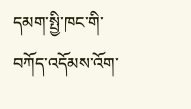དམག་སྤྱི་ཁང་གི་བཀོད་འདོམས་འོག་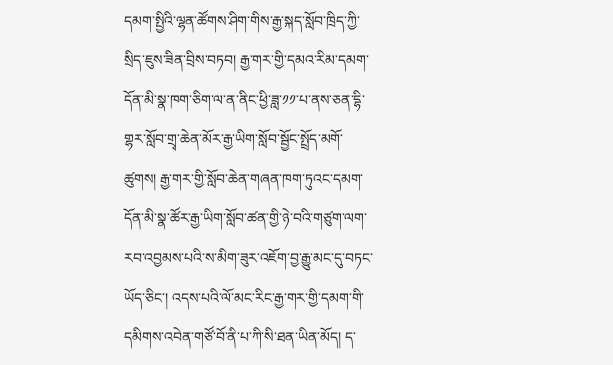དམག་སྤྱིའི་ལྷན་ཚོགས་ཤིག་གིས་རྒྱ་སྐད་སློབ་ཁྲིད་ཀྱི་སྲིད་ཇུས་ཟིན་བྲིས་བཏབ། རྒྱ་གར་གྱི་དམའ་རིམ་དམག་དོན་མི་སྣ་ཁག་ཅིག་ལ་ན་ནིང་ཕྱི་ཟླ་༡༡་པ་ནས་ཅན་དྷི་གྷར་སློབ་གྲྭ་ཆེན་མོར་རྒྱ་ཡིག་སློབ་སྦྱོང་སྤྲོད་མགོ་ཚུགས། རྒྱ་གར་གྱི་སློབ་ཆེན་གཞན་ཁག་ཏུའང་དམག་དོན་མི་སྣ་ཚོར་རྒྱ་ཡིག་སློབ་ཚན་གྱི་ཉེ་བའི་གཙུག་ལག་རབ་འབྱམས་པའི་ས་མིག་ཟུར་འཇོག་བྱ་རྒྱུ་མང་དུ་བཏང་ཡོད་ཅིང་། འདས་པའི་ལོ་མང་རིང་རྒྱ་གར་གྱི་དམག་གི་དམིགས་འབེན་གཙོ་བོ་ནི་པ་ཀི་སི་ཐན་ཡིན་མོད། ད་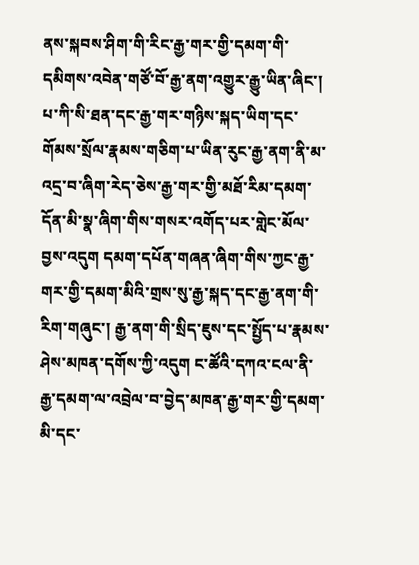ནས་སྐབས་ཤིག་གི་རིང་རྒྱ་གར་གྱི་དམག་གི་དམིགས་འབེན་གཙོ་བོ་རྒྱ་ནག་འགྱུར་རྒྱུ་ཡིན་ཞིང་། པ་ཀི་སི་ཐན་དང་རྒྱ་གར་གཉིས་སྐད་ཡིག་དང་གོམས་སྲོལ་རྣམས་གཅིག་པ་ཡིན་རུང་རྒྱ་ནག་ནི་མ་འདྲ་བ་ཞིག་རེད་ཅེས་རྒྱ་གར་གྱི་མཐོ་རིམ་དམག་དོན་མི་སྣ་ཞིག་གིས་གསར་འགོད་པར་གླེང་མོལ་བྱས་འདུག དམག་དཔོན་གཞན་ཞིག་གིས་ཀྱང་རྒྱ་གར་གྱི་དམག་མིའི་གྲས་སུ་རྒྱ་སྐད་དང་རྒྱ་ནག་གི་རིག་གཞུང་། རྒྱ་ནག་གི་སྲིད་ཇུས་དང་སྤྱོད་པ་རྣམས་ཤེས་མཁན་དགོས་ཀྱི་འདུག ང་ཚོའི་དཀའ་ངལ་ནི་རྒྱ་དམག་ལ་འབྲེལ་བ་བྱེད་མཁན་རྒྱ་གར་གྱི་དམག་མི་དང་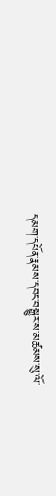དམག་དཔོན་རྣམས་དབང་བསྒྱུར་ས་མཚམས་སུ་ལོ་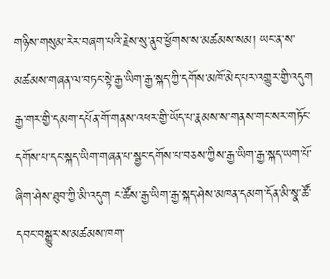གཉིས་གསུམ་རེར་བཞག་པའི་རྗེས་སུ་ནུབ་ཕྱོགས་ས་མཚམས་སམ། ཡང་ན་ས་མཚམས་གཞན་ལ་བཏང་སྟེ་རྒྱ་ཡིག་རྒྱ་སྐད་ཀྱི་དགོས་མཁོ་མེད་པར་འགྱུར་གྱི་འདུག རྒྱ་གར་གྱི་དམག་དཔོན་གོ་གནས་འཕར་གྱི་ཡོད་པ་རྣམས་ས་གནས་གང་སར་གཏོང་དགོས་པ་དང་སྐད་ཡིག་གཞན་པ་སྦྱང་དགོས་པ་བཅས་ཀྱིས་རྒྱ་ཡིག་རྒྱ་སྐད་ཡག་པོ་ཞིག་ཤེས་ཐུབ་ཀྱི་མི་འདུག ང་ཚོས་རྒྱ་ཡིག་རྒྱ་སྐད་ཤེས་མཁན་དམག་དོན་མི་སྣ་ཚོ་དབང་བསྒྱུར་ས་མཚམས་ཁག་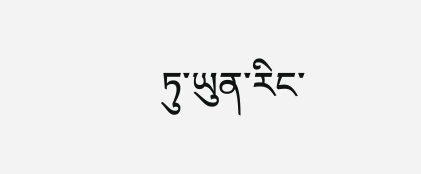ཏུ་ཡུན་རིང་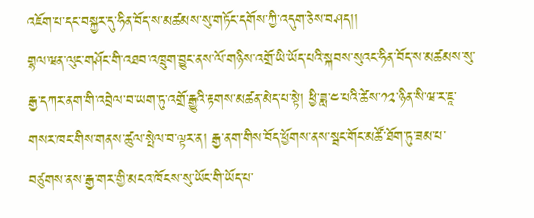འཇོག་པ་དང་བསྐྱར་དུ་ཧིན་བོད་ས་མཚམས་སུ་གཏོང་དགོས་ཀྱི་འདུག་ཅེས་བཤད།།
གྷལ་ཝན་ལུང་གཤོང་གི་འཐབ་འཁྲུག་བྱུང་ནས་ལོ་གཉིས་འགྲོ་ཡི་ཡོད་པའི་སྐབས་སུའང་ཧིན་བོད་ས་མཚམས་སུ་རྒྱ་དཀར་ནག་གི་འབྲེལ་བ་ཡག་ཏུ་འགྲོ་རྒྱུའི་རྟགས་མཚན་མེད་པ་སྟེ། ཕྱི་ཟླ་༤་པའི་ཚེས་༡༢་ཉིན་སི་ཝ་ར་ཇཱ་གསར་ཁང་གིས་གནས་ཚུལ་སྤེལ་བ་ལྟར་ན། རྒྱ་ནག་གིས་བོད་ཕྱོགས་ནས་སྦང་གོང་མཚོ་ཐོག་ཏུ་ཟམ་པ་བཙུགས་ནས་རྒྱ་གར་གྱི་མངའ་ཁོངས་སུ་ཡོང་གི་ཡོད་པ་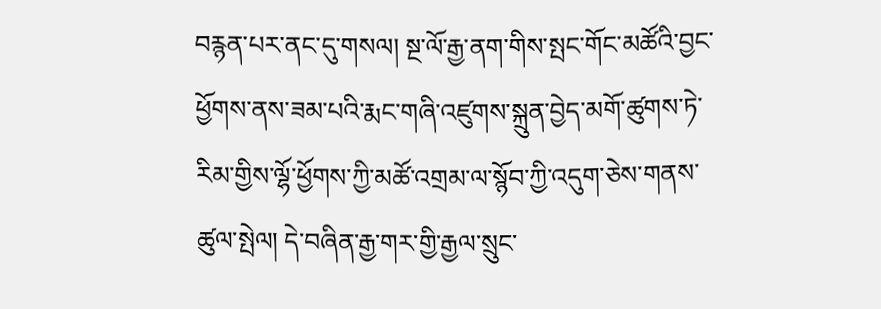བརྙན་པར་ནང་དུ་གསལ། སྔ་ལོ་རྒྱ་ནག་གིས་སྤང་གོང་མཚོའི་བྱང་ཕྱོགས་ནས་ཟམ་པའི་རྨང་གཞི་འཛུགས་སྐྲུན་བྱེད་མགོ་ཚུགས་ཏེ་རིམ་གྱིས་ལྷོ་ཕྱོགས་ཀྱི་མཚོ་འགྲམ་ལ་སྙོབ་ཀྱི་འདུག་ཅེས་གནས་ཚུལ་སྤེལ། དེ་བཞིན་རྒྱ་གར་གྱི་རྒྱལ་སྲུང་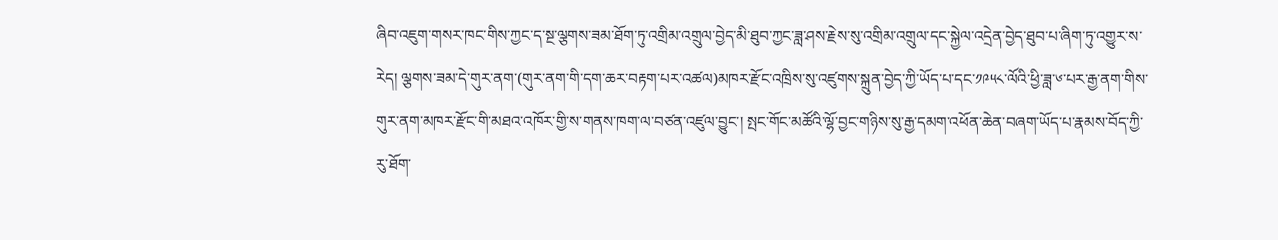ཞིབ་འཇུག་གསར་ཁང་གིས་ཀྱང་ད་སྔ་ལྕགས་ཟམ་ཐོག་ཏུ་འགྲིམ་འགྲུལ་བྱེད་མི་ཐུབ་ཀྱང་ཟླ་ཤས་རྗེས་སུ་འགྲིམ་འགྲུལ་དང་སྐྱེལ་འདྲེན་བྱེད་ཐུབ་པ་ཞིག་ཏུ་འགྱུར་ས་རེད། ལྕགས་ཟམ་དེ་གུར་ནག་(གུར་ནག་གི་དག་ཆར་བརྟག་པར་འཚལ)མཁར་རྫོང་འཁྲིས་སུ་འཛུགས་སྐྲུན་བྱེད་ཀྱི་ཡོད་པ་དང་༡༩༥༨་ལོའི་ཕྱི་ཟླ་༦་པར་རྒྱ་ནག་གིས་གུར་ནག་མཁར་རྫོང་གི་མཐའ་འཁོར་གྱི་ས་གནས་ཁག་ལ་བཙན་འཛུལ་བྱུང་། སྤང་གོང་མཚོའི་ལྷོ་བྱང་གཉིས་སུ་རྒྱ་དམག་འཕོན་ཆེན་བཞག་ཡོད་པ་རྣམས་བོད་ཀྱི་རུ་ཐོག་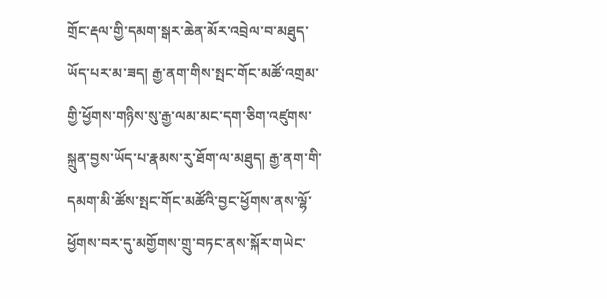གྲོང་རྡལ་གྱི་དམག་སྒར་ཆེན་མོར་འབྲེལ་བ་མཐུད་ཡོད་པར་མ་ཟད། རྒྱ་ནག་གིས་སྤང་གོང་མཚོ་འགྲམ་གྱི་ཕྱོགས་གཉིས་སུ་རྒྱ་ལམ་མང་དག་ཅིག་འཛུགས་སྐྲུན་བྱས་ཡོད་པ་རྣམས་རུ་ཐོག་ལ་མཐུད། རྒྱ་ནག་གི་དམག་མི་ཚོས་སྤང་གོང་མཚོའི་བྱང་ཕྱོགས་ནས་ལྷོ་ཕྱོགས་བར་དུ་མགྱོགས་གྲུ་བཏང་ནས་སྐོར་གཡེང་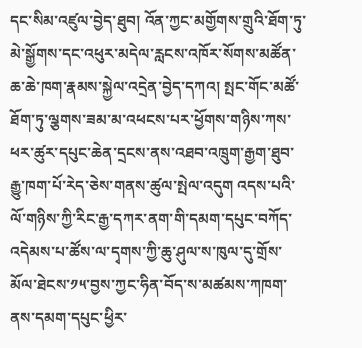དང་སིམ་འཛུལ་བྱེད་ཐུབ། འོན་ཀྱང་མགྱོགས་གྲུའི་ཐོག་ཏུ་མེ་སྒྱོགས་དང་འཕུར་མདེལ་རླངས་འཁོར་སོགས་མཚོན་ཆ་ཆེ་ཁག་རྣམས་སྐྱེལ་འདྲེན་བྱེད་དཀའ། སྤང་གོང་མཚོ་ཐོག་ཏུ་ལྕགས་ཟམ་མ་འཕངས་པར་ཕྱོགས་གཉིས་ཀས་ཕར་ཚུར་དཔུང་ཆེན་དྲངས་ནས་འཐབ་འཁྲུག་རྒྱག་ཐུབ་རྒྱུ་ཁག་པོ་རེད་ཅེས་གནས་ཚུལ་སྤེལ་འདུག འདས་པའི་ལོ་གཉིས་ཀྱི་རིང་རྒྱ་དཀར་ནག་གི་དམག་དཔུང་བཀོད་འདེམས་པ་ཚོས་ལ་དྭགས་ཀྱི་ཆུ་ཤུལ་ས་ཁུལ་དུ་གྲོས་མོལ་ཐེངས་༡༥་བྱས་ཀྱང་ཧིན་བོད་ས་མཚམས་ཀཁག་ནས་དམག་དཔུང་ཕྱིར་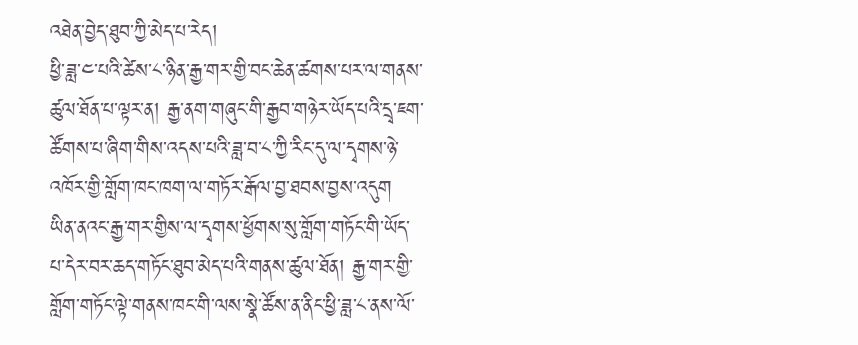འཐེན་བྱེད་ཐུབ་ཀྱི་མེད་པ་རེད།
ཕྱི་ཟླ་༤་པའི་ཚེས་༨་ཉིན་རྒྱ་གར་གྱི་བང་ཆེན་ཚགས་པར་ལ་གནས་ཚུལ་ཐོན་པ་ལྟར་ན། རྒྱ་ནག་གཞུང་གི་རྒྱབ་གཉེར་ཡོད་པའི་དྲྭ་ཇག་ཚོགས་པ་ཞིག་གིས་འདས་པའི་ཟླ་བ་༨་ཀྱི་རིང་དུ་ལ་དྭགས་ཉེ་འཁོར་གྱི་གློག་ཁང་ཁག་ལ་གཏོར་རྒོལ་བྱ་ཐབས་བྱས་འདུག ཡིན་ནའང་རྒྱ་གར་གྱིས་ལ་དྭགས་ཕྱོགས་སུ་གློག་གཏོང་གི་ཡོད་པ་དེར་བར་ཆད་གཏོང་ཐུབ་མེད་པའི་གནས་ཚུལ་ཐོན། རྒྱ་གར་གྱི་གློག་གཏོང་ལྟེ་གནས་ཁང་གི་ལས་སྣེ་ཚོས་ན་ནིང་ཕྱི་ཟླ་༨་ནས་ལོ་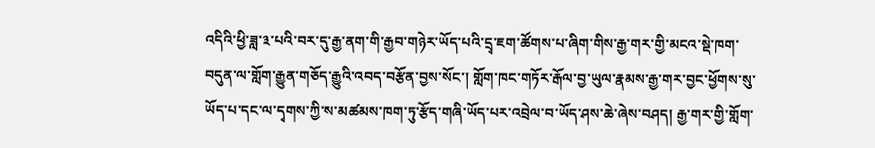འདིའི་ཕྱི་ཟླ་༣་པའི་བར་དུ་རྒྱ་ནག་གི་རྒྱབ་གཉེར་ཡོད་པའི་དྲྭ་ཇག་ཚོགས་པ་ཞིག་གིས་རྒྱ་གར་གྱི་མངའ་སྡེ་ཁག་བདུན་ལ་གློག་རྒྱུན་གཅོད་རྒྱུའི་འབད་བརྩོན་བྱས་སོང་། གློག་ཁང་གཏོར་རྒོལ་བྱ་ཡུལ་རྣམས་རྒྱ་གར་བྱང་ཕྱོགས་སུ་ཡོད་པ་དང་ལ་དྭགས་ཀྱི་ས་མཚམས་ཁག་ཏུ་རྩོད་གཞི་ཡོད་པར་འབྲེལ་བ་ཡོད་ཤས་ཆེ་ཞེས་བཤད། རྒྱ་གར་གྱི་གློག་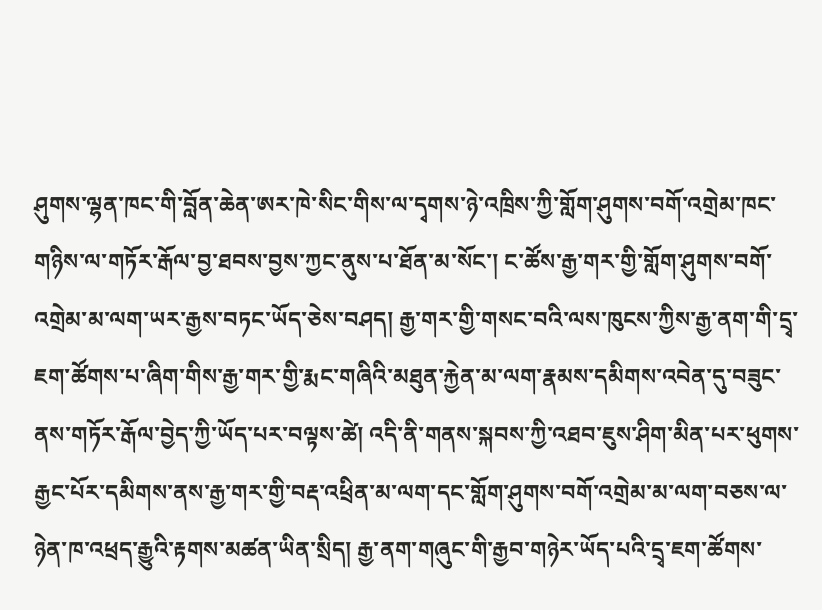ཤུགས་ལྷན་ཁང་གི་བློན་ཆེན་ཨར་ཁེ་སིང་གིས་ལ་དྭགས་ཉེ་འཁྲིས་ཀྱི་གློག་ཤུགས་བགོ་འགྲེམ་ཁང་གཉིས་ལ་གཏོར་རྒོལ་བྱ་ཐབས་བྱས་ཀྱང་ནུས་པ་ཐོན་མ་སོང་། ང་ཚོས་རྒྱ་གར་གྱི་གློག་ཤུགས་བགོ་འགྲེམ་མ་ལག་ཡར་རྒྱས་བཏང་ཡོད་ཅེས་བཤད། རྒྱ་གར་གྱི་གསང་བའི་ལས་ཁུངས་ཀྱིས་རྒྱ་ནག་གི་དྲྭ་ཇག་ཚོགས་པ་ཞིག་གིས་རྒྱ་གར་གྱི་རྨང་གཞིའི་མཐུན་རྐྱེན་མ་ལག་རྣམས་དམིགས་འབེན་དུ་བཟུང་ནས་གཏོར་རྒོལ་བྱེད་ཀྱི་ཡོད་པར་བལྟས་ཚེ། འདི་ནི་གནས་སྐབས་ཀྱི་འཐབ་ཇུས་ཤིག་མིན་པར་ཕུགས་རྒྱང་པོར་དམིགས་ནས་རྒྱ་གར་གྱི་བརྡ་འཕྲིན་མ་ལག་དང་གློག་ཤུགས་བགོ་འགྲེམ་མ་ལག་བཅས་ལ་ཉེན་ཁ་འཕྲད་རྒྱུའི་རྟགས་མཚན་ཡིན་སྲིད། རྒྱ་ནག་གཞུང་གི་རྒྱབ་གཉེར་ཡོད་པའི་དྲྭ་ཇག་ཚོགས་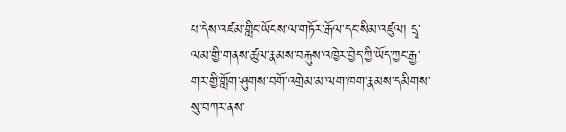པ་དེས་འཛམ་གླིང་ཡོངས་ལ་གཏོར་རྒོལ་དང་སིམ་འཛུལ། དྲྭ་ལམ་གྱི་གནས་ཚུལ་རྣམས་བརྐུས་འཁྱེར་བྱེད་ཀྱི་ཡོད་ཀྱང་རྒྱ་གར་གྱི་གློག་ཤུགས་བགོ་འགྲེམ་མ་ལག་ཁག་རྣམས་དམིགས་སུ་བཀར་ནས་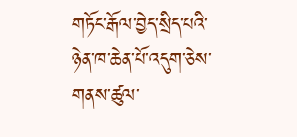གཏོང་རྒོལ་བྱེད་སྲིད་པའི་ཉེན་ཁ་ཆེན་པོ་འདུག་ཅེས་གནས་ཚུལ་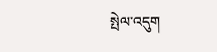སྤེལ་འདུག